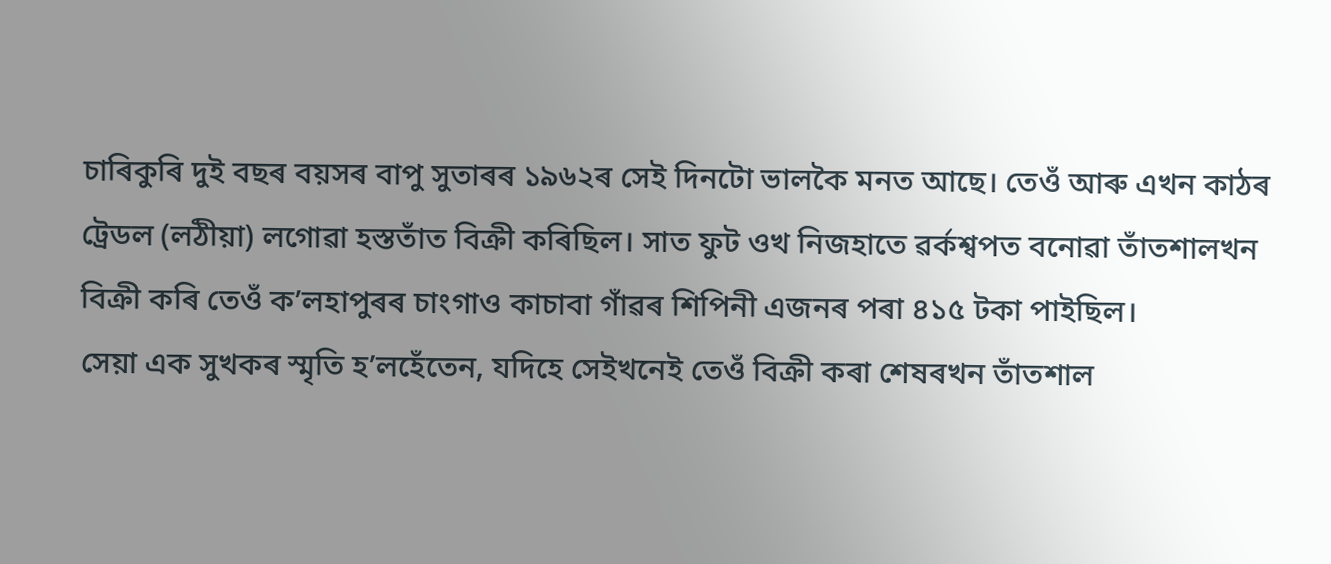চাৰিকুৰি দুই বছৰ বয়সৰ বাপু সুতাৰৰ ১৯৬২ৰ সেই দিনটো ভালকৈ মনত আছে। তেওঁ আৰু এখন কাঠৰ ট্ৰেডল (লঠীয়া) লগোৱা হস্ততাঁত বিক্ৰী কৰিছিল। সাত ফুট ওখ নিজহাতে ৱৰ্কশ্বপত বনোৱা তাঁতশালখন বিক্ৰী কৰি তেওঁ ক’লহাপুৰৰ চাংগাও কাচাবা গাঁৱৰ শিপিনী এজনৰ পৰা ৪১৫ টকা পাইছিল।
সেয়া এক সুখকৰ স্মৃতি হ’লহেঁতেন, যদিহে সেইখনেই তেওঁ বিক্ৰী কৰা শেষৰখন তাঁতশাল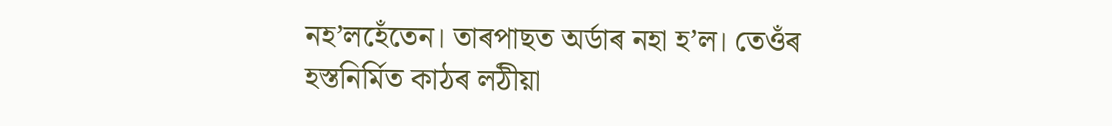নহ’লহেঁতেন। তাৰপাছত অৰ্ডাৰ নহা হ’ল। তেওঁৰ হস্তনিৰ্মিত কাঠৰ লঠীয়া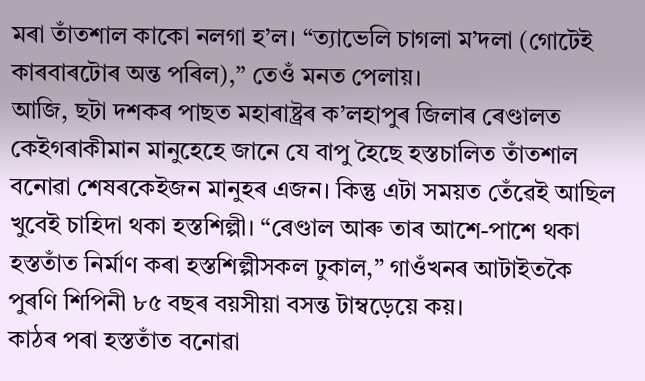মৰা তাঁতশাল কাকো নলগা হ’ল। “ত্যাভেলি চাগলা ম’দলা (গোটেই কাৰবাৰটোৰ অন্ত পৰিল),” তেওঁ মনত পেলায়।
আজি, ছটা দশকৰ পাছত মহাৰাষ্ট্ৰৰ ক’লহাপুৰ জিলাৰ ৰেণ্ডালত কেইগৰাকীমান মানুহেহে জানে যে বাপু হৈছে হস্তচালিত তাঁতশাল বনোৱা শেষৰকেইজন মানুহৰ এজন। কিন্তু এটা সময়ত তেঁৱেই আছিল খুবেই চাহিদা থকা হস্তশিল্পী। “ৰেণ্ডাল আৰু তাৰ আশে-পাশে থকা হস্ততাঁত নিৰ্মাণ কৰা হস্তশিল্পীসকল ঢুকাল,” গাওঁখনৰ আটাইতকৈ পুৰণি শিপিনী ৮৫ বছৰ বয়সীয়া বসন্ত টাম্বড়েয়ে কয়।
কাঠৰ পৰা হস্ততাঁত বনোৱা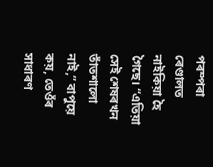পৰম্পৰা ৰেণ্ডালত নাইকিয়া হৈ গৈছে। “এতিয়া সেই শেষৰখন তাঁতশালো নাই,” বাপুয়ে কয়, তেওঁৰ সাধাৰণ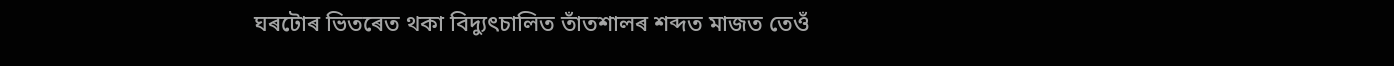ঘৰটোৰ ভিতৰেত থকা বিদ্যুৎচালিত তাঁতশালৰ শব্দত মাজত তেওঁ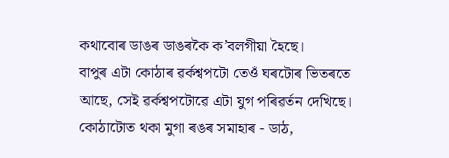কথাবোৰ ডাঙৰ ডাঙৰকৈ ক’বলগীয়া হৈছে।
বাপুৰ এটা কোঠাৰ ৱৰ্কশ্বপটো তেওঁ ঘৰটোৰ ভিতৰতে আছে, সেই ৱৰ্কশ্বপটোৱে এটা যুগ পৰিৱৰ্তন দেখিছে। কোঠাটোত থকা মুগা ৰঙৰ সমাহাৰ - ডাঠ,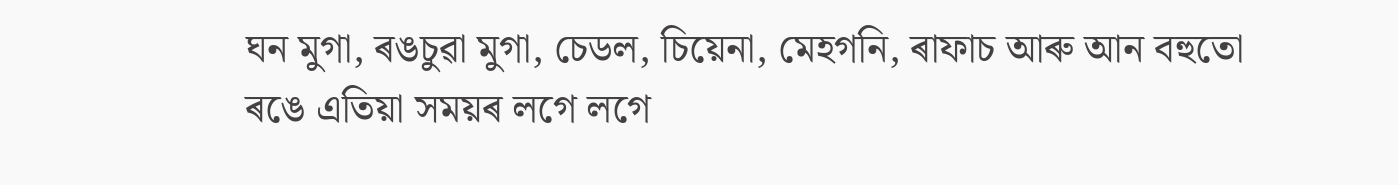ঘন মুগা, ৰঙচুৱা মুগা, চেডল, চিয়েনা, মেহগনি, ৰাফাচ আৰু আন বহুতো ৰঙে এতিয়া সময়ৰ লগে লগে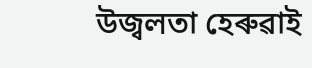উজ্বলতা হেৰুৱাই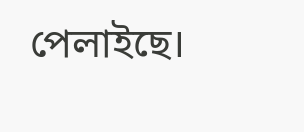পেলাইছে।